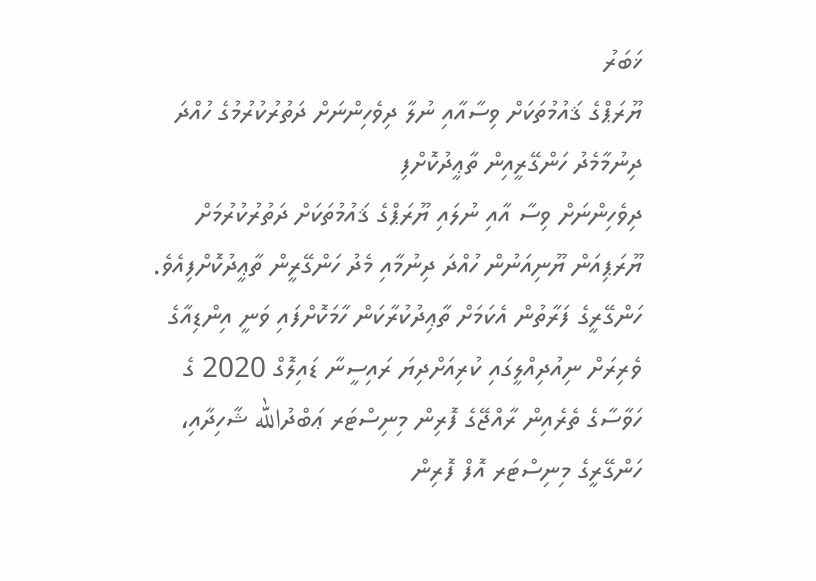ޚަބަރު
ޔޫރަޕްގެ ޤައުމުތަކަށް ވިސާއާއި ނުލާ ދިވެހިންނަށް ދަތުރުކުރުމުގެ ހުއްދަ ދިނުމާމެދު ހަންގޭރީއިން ތާޢީދުކޮށްފި
ދިވެހިންނަށް ވިސާ އާއި ނުލައި ޔޫރަޕްގެ ޤައުމުތަކަށް ދަތުރުކުރުމަށް ޔޫރަޕިއަން ޔޫނިއަނުން ހުއްދަ ދިނުމާއި މެދު ހަންގޭރީން ތާޢީދުކޮށްފިއެވެ.
ހަންގޭރީގެ ފަރާތުން އެކަމަށް ތާޢިދުކުރާކަން ހާމަކޮށްފައި ވަނީ އިންޑިއާގެ ވެރިރަށް ނިއުދިއްލީގައި ކުރިއަށްދިޔަ ރައިސީނާ ޑައިލޮގް 2020 ގެ ހަވާސާގެ ތެރެއިން ރާއްޖޭގެ ފޮރިން މިނިސްޓަރ ޢަބްދުالله ޝާހިދާއި، ހަންގޭރީގެ މިނިސްޓަރ އޮފް ފޮރިން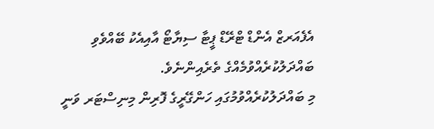އެފެއަރޒް އެންޑް ޓްރޭޑް ޕީޓާ ސިޔާޓޯ އާއިއެކު ބޭއްވެވި ބައްދަލުކުރެއްވުމެއްގެ ތެރެއިންނެވެ.
މި ބައްދަލުކުރެއްވުމުގައި ހަންގޭރީގެ ފޮރިން މިނިސްޓަރ ވަނީ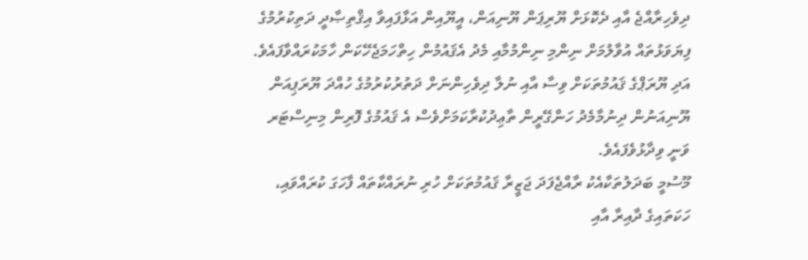ދިވެހިރާއްޖެ އާއި ދެކޮޅަށް ޔޫރިޕަން ޔޫނިއަން، އީޔޫއިން އަޅާފައިވާ އިޤްތިޞާދީ ދަތިކުރުމުގެ ފިޔަވަޅުތައް އުވާލުމަށް ނިންމި ނިންމުމާއި މެދު އެޤައުމުން ހިތްހަމަޖެހޭކަން ހާމަކުރައްވާފައެވެ. އަދި ޔޫރަޕްގެ ޤައުމުތަކަށް ވިސާ އާއި ނުލާ ދިވެހިންނަށް ދަތުރުކުރުމުގެ ހުއްދަ ޔޫރަޕިއަން ޔޫނިއަނުން ދިނުމާމެދު ހަންގޭރީން ތާޢިދުކުރާކަމަށްވެސް އެ ޤައުމުގެ ފޮރިން މިނިސްޓަރ ވަނީ ވިދާޅުވެފައެވެ.
މޫސުމީ ބަދަލުތަކާއެކު ރާއްޖެފަދަ ޖަޒީރާ ޤައުމުތަކަށް ހުރި ނުރައްކާތައް ފާހަގަ ކުރައްވައި، ހަކަތައިގެ ދާއިރާ އާއި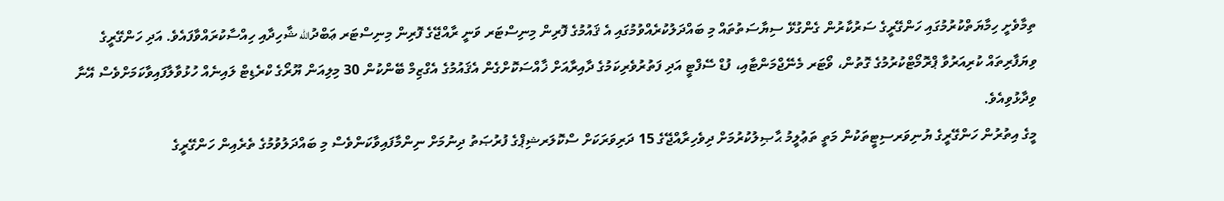ތިމާވެށީ ހިމާޔަތްކުރުމުގައި ހަންގޭރީގެ ސަރުކާރުން ގެންގުޅޭ ސިޔާސަތުތައް މި ބައްދަލުކުރެއްވުމުގައި އެ ޤައުމުގެ ފޮރިން މިނިސްޓަރ ވަނީ ރާއްޖޭގެ ފޮރިން މިނިސްޓަރ ޢަބްދުالله ޝާހިދާއި ހިއްސާކުރައްވާފައެވެ. އަދި ހަންގޭރީގެ ވިޔަފާރިތައް ކުރިއަރުވާ ޕްރޮމޯޓްކުރުމުގެ ގޮތުން، ވޯޓަރ މެނޭޖްމަންޓާއި، ފުޑް ސޭފްޓީ އަދި ފަތުރުވެރިކަމުގެ ދާއިރާއަށް ޚާއްސަކޮށްގެން އެޤައުމުގެ އެގްޒިމް ބޭންކުން 30 މިލިއަން ޔޫރޯގެ ކްރެޑިޓް ލައިނެއް ހުޅުވާލާފައިވާކަމަށްވެސް އޭނާ ވިދާޅުވިއެވެ.
މީގެ އިތުރުން ހަންގޭރީގެ ޔުނިވަރސިޓީތަކުން މަތީ ތަޢުލީމު ޙާޞިލުކުރުމަށް ދިވެހިރާއްޖޭގެ 15 ދަރިވަރަކަށް ސްކޮލަރޝިޕްގެ ފުރުޞަތު ދިނުމަށް ނިންމާފައިވާކަންވެސް މި ބައްދަލުވުމުގެ ތެރެއިން ހަންގޭރީގެ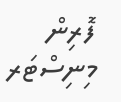ފޮރިން މިނިސްޓަރ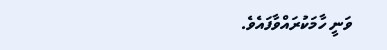ވަނީ ހާމަކުރައްވާފައެވެ.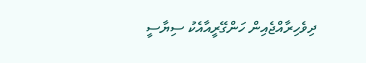ދިވެހިރާއްޖެއިން ހަންގޭރީއާއެކު ސިޔާސީ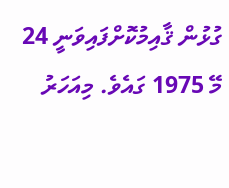ގުޅުން ޤާއިމުކޮށްފައިވަނީ 24 މޭ 1975 ގައެވެ. މިއަހަރު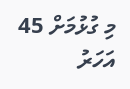މި ގުޅުމަށް 45 އަހަރު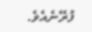ފުރޭނެއެވެ.